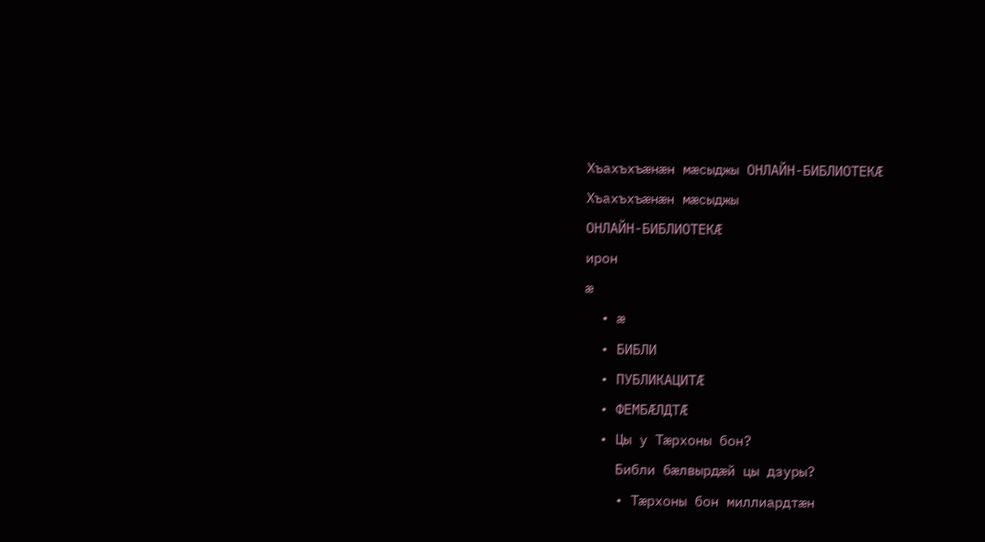Хъахъхъӕнӕн мӕсыджы ОНЛАЙН-БИБЛИОТЕКӔ
Хъахъхъӕнӕн мӕсыджы
ОНЛАЙН-БИБЛИОТЕКӔ
ирон
ӕ
  • ӕ
  • БИБЛИ
  • ПУБЛИКАЦИТӔ
  • ФЕМБӔЛДТӔ
  • Цы у Тӕрхоны бон?
    Библи бӕлвырдӕй цы дзуры?
    • Тӕрхоны бон миллиардтӕн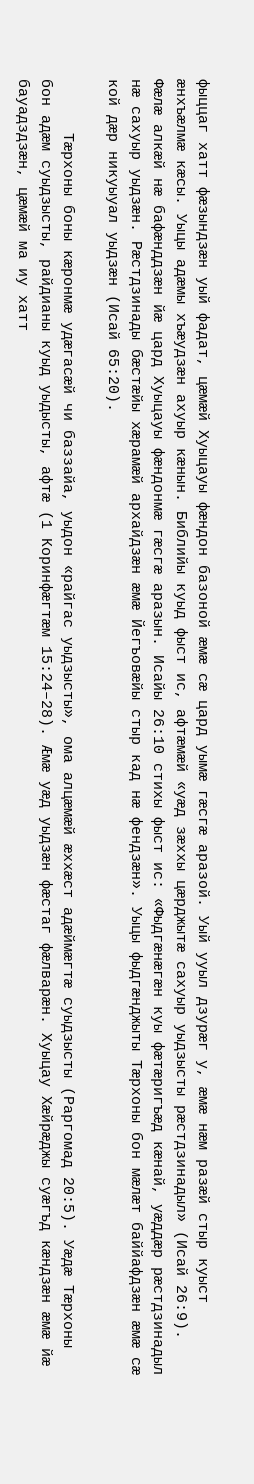фыццаг хатт фӕзындзӕн уый фадат, цӕмӕй Хуыцауы фӕндон базоной ӕмӕ сӕ цард уымӕ гӕсгӕ аразой. Уый ууыл дзурӕг у, ӕмӕ нӕм разӕй стыр куыст ӕнхъӕлмӕ кӕсы. Уыцы адӕмы хъӕудзӕн ахуыр кӕнын. Библийы куыд фыст ис, афтӕмӕй «уӕд зӕххы цӕрджытӕ сахуыр уыдзысты рӕстдзинадыл» (Исай 26:9). Фӕлӕ алкӕй нӕ бафӕнддзӕн йӕ цард Хуыцауы фӕндонмӕ гӕсгӕ аразын. Исайы 26:10 стихы фыст ис: «Фыдгӕнӕгӕн куы фӕтӕригъӕд кӕнай, уӕддӕр рӕстдзинадыл нӕ сахуыр уыдзӕн. Рӕстдзинады бӕстӕйы хӕрамӕй архайдзӕн ӕмӕ Йегъовӕйы стыр кад нӕ фендзӕн». Уыцы фыдгӕнджыты Тӕрхоны бон мӕлӕт баййафдзӕн ӕмӕ сӕ кой дӕр никуыуал уыдзӕн (Исай 65:20).

      Тӕрхоны боны кӕронмӕ удӕгасӕй чи баззайа, уыдон «райгас уыдзысты», ома алцӕмӕй ӕххӕст адӕймӕгтӕ суыдзысты (Раргомад 20:5). Уӕдӕ Тӕрхоны бон адӕм суыдзысты, райдианы куыд уыдысты, афтӕ (1 Коринфӕгтӕм 15:24–28). Ӕмӕ уӕд уыдзӕн фӕстаг фӕлварӕн. Хуыцау Хӕйрӕджы суӕгъд кӕндзӕн ӕмӕ йӕ бауадздзӕн, цӕмӕй ма иу хатт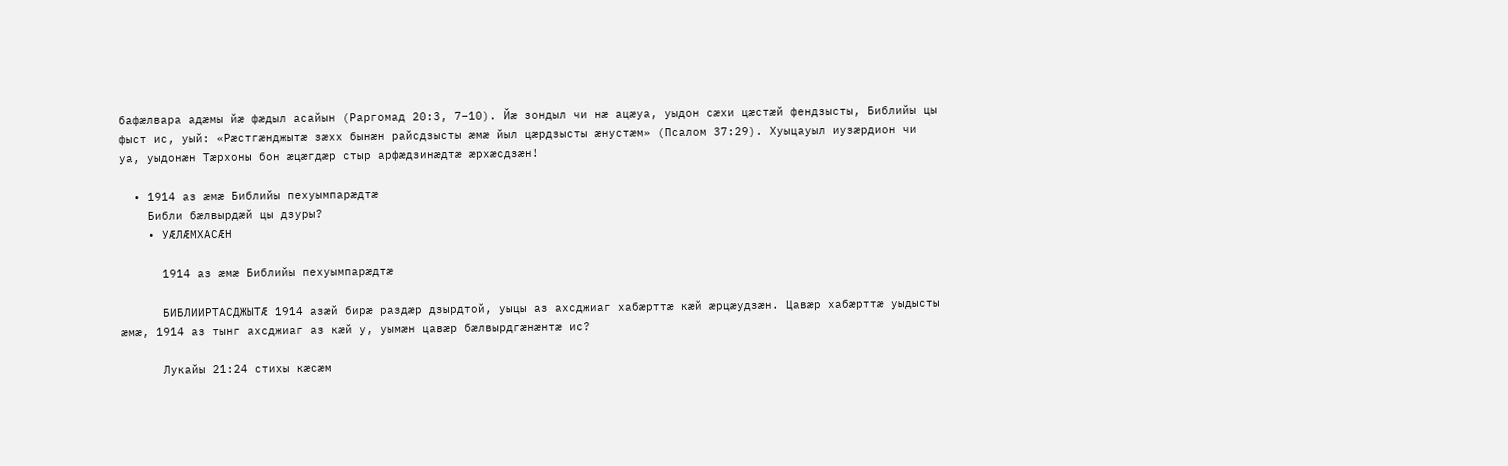бафӕлвара адӕмы йӕ фӕдыл асайын (Раргомад 20:3, 7–10). Йӕ зондыл чи нӕ ацӕуа, уыдон сӕхи цӕстӕй фендзысты, Библийы цы фыст ис, уый: «Рӕстгӕнджытӕ зӕхх бынӕн райсдзысты ӕмӕ йыл цӕрдзысты ӕнустӕм» (Псалом 37:29). Хуыцауыл иузӕрдион чи уа, уыдонӕн Тӕрхоны бон ӕцӕгдӕр стыр арфӕдзинӕдтӕ ӕрхӕсдзӕн!

  • 1914 аз ӕмӕ Библийы пехуымпарӕдтӕ
    Библи бӕлвырдӕй цы дзуры?
    • УӔЛӔМХАСӔН

      1914 аз ӕмӕ Библийы пехуымпарӕдтӕ

      БИБЛИИРТАСДЖЫТӔ 1914 азӕй бирӕ раздӕр дзырдтой, уыцы аз ахсджиаг хабӕрттӕ кӕй ӕрцӕудзӕн. Цавӕр хабӕрттӕ уыдысты ӕмӕ, 1914 аз тынг ахсджиаг аз кӕй у, уымӕн цавӕр бӕлвырдгӕнӕнтӕ ис?

      Лукайы 21:24 стихы кӕсӕм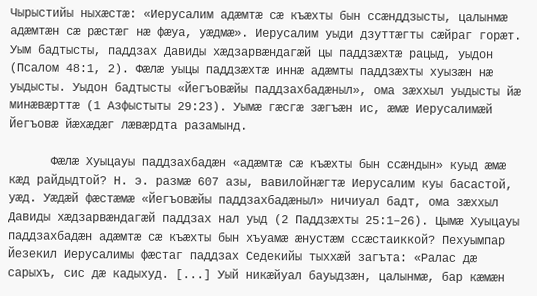Чырыстийы ныхӕстӕ: «Иерусалим адӕмтӕ сӕ къӕхты бын ссӕнддзысты, цалынмӕ адӕмтӕн сӕ рӕстӕг нӕ фӕуа, уӕдмӕ». Иерусалим уыди дзуттӕгты сӕйраг горӕт. Уым бадтысты, паддзах Давиды хӕдзарвӕндагӕй цы паддзӕхтӕ рацыд, уыдон (Псалом 48:1, 2). Фӕлӕ уыцы паддзӕхтӕ иннӕ адӕмты паддзӕхты хуызӕн нӕ уыдысты. Уыдон бадтысты «Йегъовӕйы паддзахбадӕныл», ома зӕххыл уыдысты йӕ минӕвӕрттӕ (1 Азфыстыты 29:23). Уымӕ гӕсгӕ зӕгъӕн ис, ӕмӕ Иерусалимӕй Йегъовӕ йӕхӕдӕг лӕвӕрдта разамынд.

      Фӕлӕ Хуыцауы паддзахбадӕн «адӕмтӕ сӕ къӕхты бын ссӕндын» куыд ӕмӕ кӕд райдыдтой? Н. э. размӕ 607 азы, вавилойнӕгтӕ Иерусалим куы басастой, уӕд. Уӕдӕй фӕстӕмӕ «Йегъовӕйы паддзахбадӕныл» ничиуал бадт, ома зӕххыл Давиды хӕдзарвӕндагӕй паддзах нал уыд (2 Паддзӕхты 25:1–26). Цымӕ Хуыцауы паддзахбадӕн адӕмтӕ сӕ къӕхты бын хъуамӕ ӕнустӕм ссӕстаиккой? Пехуымпар Йезекил Иерусалимы фӕстаг паддзах Седекийы тыххӕй загъта: «Ралас дӕ сарыхъ, сис дӕ кадыхуд. [...] Уый никӕйуал бауыдзӕн, цалынмӕ, бар кӕмӕн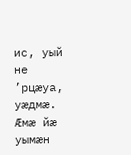ис, уый не ’рцӕуа, уӕдмӕ. Ӕмӕ йӕ уымӕн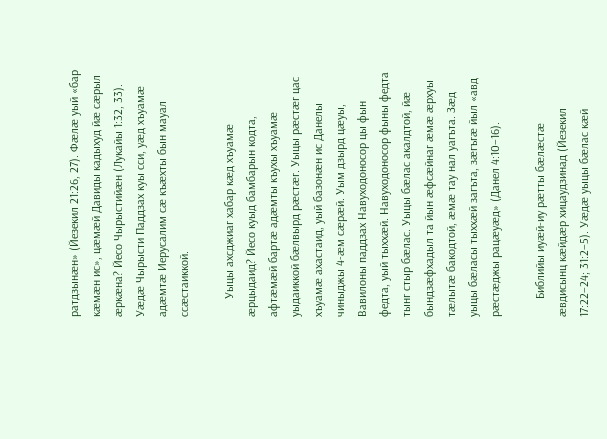ратдзынӕн» (Йезекил 21:26, 27). Фӕлӕ уый «бар кӕмӕн ис», цӕмӕй Давиды кадыхуд йӕ сӕрыл ӕркӕна? Йесо Чырыстийӕн (Лукайы 1:32, 33). Уӕдӕ Чырысти Паддзах куы сси, уӕд хъуамӕ адӕмтӕ Иерусалим сӕ къӕхты бын мауал ссӕстаиккой.

      Уыцы ахсджиаг хабар кӕд хъуамӕ ӕрцыдаид? Йесо куыд бамбарын кодта, афтӕмӕй бартӕ адӕмты къухы хъуамӕ уыдаиккой бӕлвырд рӕстӕг. Уыцы рӕстӕг цас хъуамӕ ахастаид, уый базонӕн ис Данелы чиныджы 4-ӕм сӕрӕй. Уым дзырд цӕуы, Вавилоны паддзах Навуходоносор цы фын федта, уый тыххӕй. Навуходоносор фыны федта тынг стыр бӕлас. Уыцы бӕлас акалдтой, йӕ бындзӕфхадыл та йын ӕфсӕйнаг ӕмӕ ӕрхуы тӕлытӕ бакодтой, ӕмӕ тау нал уагъта. Зӕд уыцы бӕласы тыххӕй загъта, зӕгъгӕ йыл «авд рӕстӕджы рацӕуӕд» (Данел 4:10–16).

      Библийы иуӕй-иу рӕтты бӕлӕстӕ ӕвдисынц кӕйдӕр хицаудзинад (Йезекил 17:22–24; 31:2–5). Уӕдӕ уыцы бӕлас кӕй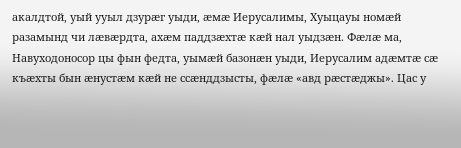акалдтой, уый ууыл дзурӕг уыди, ӕмӕ Иерусалимы, Хуыцауы номӕй разамынд чи лӕвӕрдта, ахӕм паддзӕхтӕ кӕй нал уыдзӕн. Фӕлӕ ма, Навуходоносор цы фын федта, уымӕй базонӕн уыди, Иерусалим адӕмтӕ сӕ къӕхты бын ӕнустӕм кӕй не ссӕнддзысты, фӕлӕ «авд рӕстӕджы». Цас у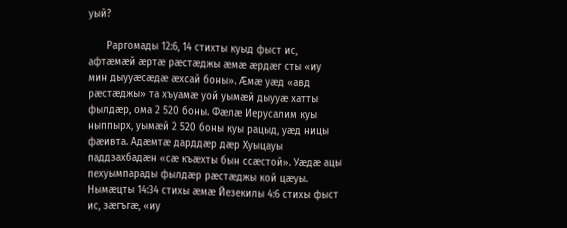уый?

      Раргомады 12:6, 14 стихты куыд фыст ис, афтӕмӕй ӕртӕ рӕстӕджы ӕмӕ ӕрдӕг сты «иу мин дыууӕсӕдӕ ӕхсай боны». Ӕмӕ уӕд «авд рӕстӕджы» та хъуамӕ уой уымӕй дыууӕ хатты фылдӕр, ома 2 520 боны. Фӕлӕ Иерусалим куы ныппырх, уымӕй 2 520 боны куы рацыд, уӕд ницы фӕивта. Адӕмтӕ дарддӕр дӕр Хуыцауы паддзахбадӕн «сӕ къӕхты бын ссӕстой». Уӕдӕ ацы пехуымпарады фылдӕр рӕстӕджы кой цӕуы. Нымӕцты 14:34 стихы ӕмӕ Йезекилы 4:6 стихы фыст ис, зӕгъгӕ, «иу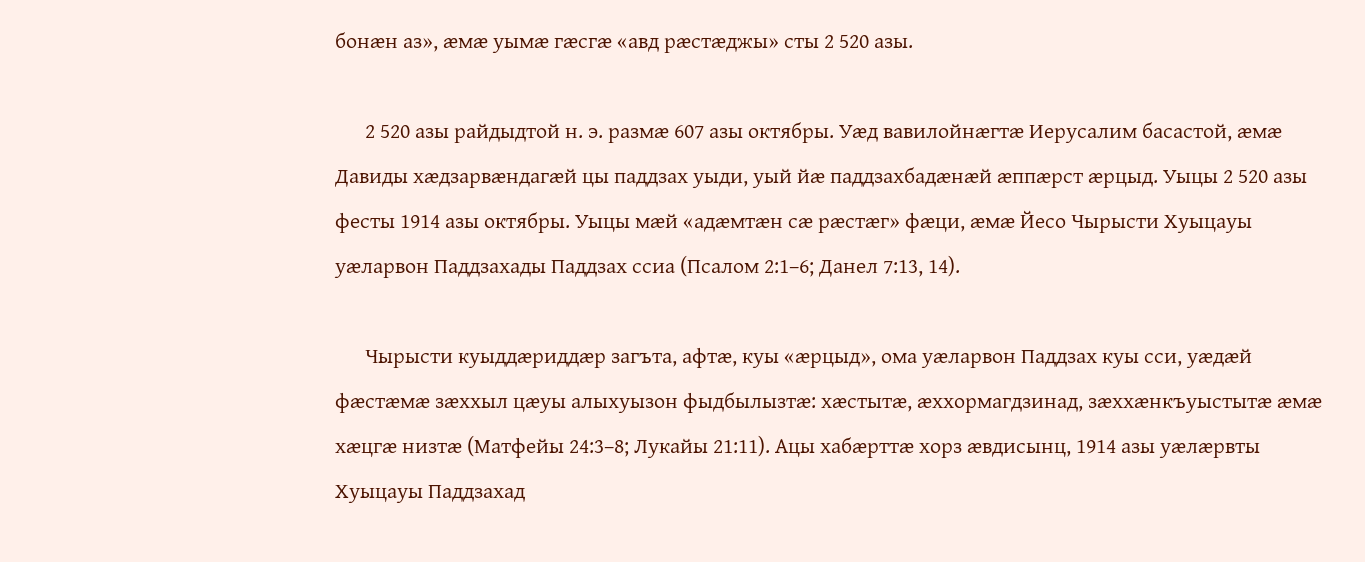бонӕн аз», ӕмӕ уымӕ гӕсгӕ «авд рӕстӕджы» сты 2 520 азы.

      2 520 азы райдыдтой н. э. размӕ 607 азы октябры. Уӕд вавилойнӕгтӕ Иерусалим басастой, ӕмӕ Давиды хӕдзарвӕндагӕй цы паддзах уыди, уый йӕ паддзахбадӕнӕй ӕппӕрст ӕрцыд. Уыцы 2 520 азы фесты 1914 азы октябры. Уыцы мӕй «адӕмтӕн сӕ рӕстӕг» фӕци, ӕмӕ Йесо Чырысти Хуыцауы уӕларвон Паддзахады Паддзах ссиa (Псалом 2:1–6; Данел 7:13, 14).

      Чырысти куыддӕриддӕр загъта, афтӕ, куы «ӕрцыд», ома уӕларвон Паддзах куы сси, уӕдӕй фӕстӕмӕ зӕххыл цӕуы алыхуызон фыдбылызтӕ: хӕстытӕ, ӕххормагдзинад, зӕххӕнкъуыстытӕ ӕмӕ хӕцгӕ низтӕ (Матфейы 24:3–8; Лукайы 21:11). Ацы хабӕрттӕ хорз ӕвдисынц, 1914 азы уӕлӕрвты Хуыцауы Паддзахад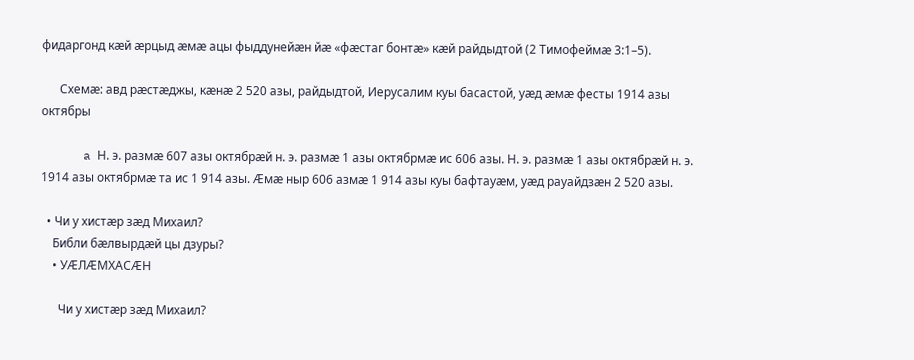фидаргонд кӕй ӕрцыд ӕмӕ ацы фыддунейӕн йӕ «фӕстаг бонтӕ» кӕй райдыдтой (2 Тимофеймӕ 3:1–5).

      Схемӕ: авд рӕстӕджы, кӕнӕ 2 520 азы, райдыдтой, Иерусалим куы басастой, уӕд ӕмӕ фесты 1914 азы октябры

      a Н. э. размӕ 607 азы октябрӕй н. э. размӕ 1 азы октябрмӕ ис 606 азы. Н. э. размӕ 1 азы октябрӕй н. э. 1914 азы октябрмӕ та ис 1 914 азы. Ӕмӕ ныр 606 азмӕ 1 914 азы куы бафтауӕм, уӕд рауайдзӕн 2 520 азы.

  • Чи у хистӕр зӕд Михаил?
    Библи бӕлвырдӕй цы дзуры?
    • УӔЛӔМХАСӔН

      Чи у хистӕр зӕд Михаил?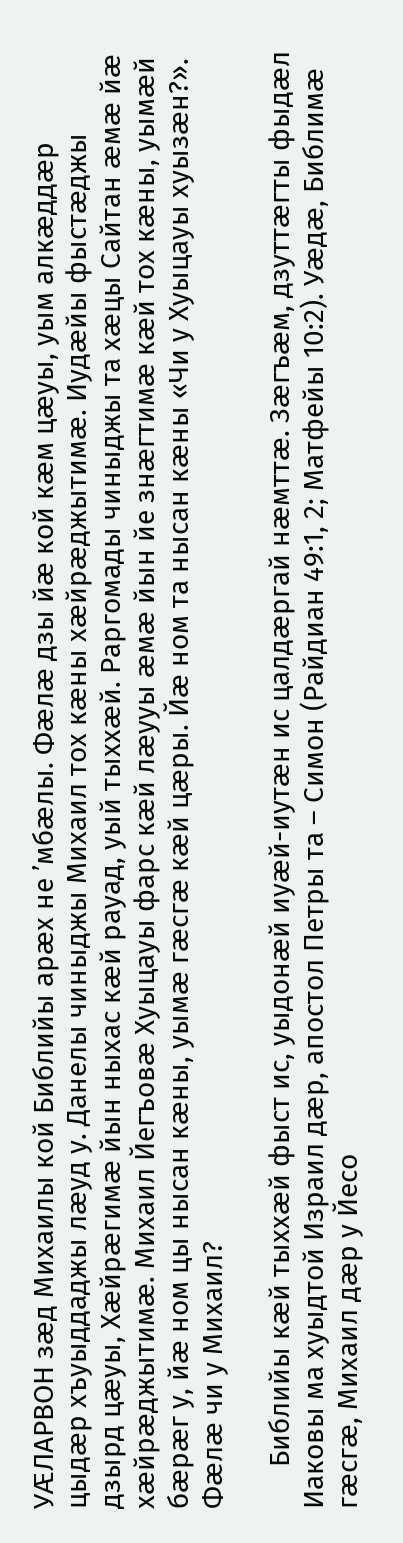УӔЛАРВОН зӕд Михаилы кой Библийы арӕх не ’мбӕлы. Фӕлӕ дзы йӕ кой кӕм цӕуы, уым алкӕддӕр цыдӕр хъуыддаджы лӕуд у. Данелы чиныджы Михаил тох кӕны хӕйрӕджытимӕ. Иудӕйы фыстӕджы дзырд цӕуы, Хӕйрӕгимӕ йын ныхас кӕй рауад, уый тыххӕй. Раргомады чиныджы та хӕцы Сайтан ӕмӕ йӕ хӕйрӕджытимӕ. Михаил Йегъовӕ Хуыцауы фарс кӕй лӕууы ӕмӕ йын йе знӕгтимӕ кӕй тох кӕны, уымӕй бӕрӕг у, йӕ ном цы нысан кӕны, уымӕ гӕсгӕ кӕй цӕры. Йӕ ном та нысан кӕны «Чи у Хуыцауы хуызӕн?». Фӕлӕ чи у Михаил?

      Библийы кӕй тыххӕй фыст ис, уыдонӕй иуӕй-иутӕн ис цалдӕргай нӕмттӕ. Зӕгъӕм, дзуттӕгты фыдӕл Иаковы ма хуыдтой Израил дӕр, апостол Петры та – Симон (Райдиан 49:1, 2; Матфейы 10:2). Уӕдӕ, Библимӕ гӕсгӕ, Михаил дӕр у Йесо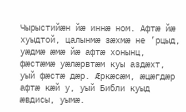Чырыстийӕн йӕ иннӕ ном. Афтӕ йӕ хуыдтой, цалынмӕ зӕхмӕ не ’рцыд, уӕдмӕ ӕмӕ йӕ афтӕ хонынц, фӕстӕмӕ уӕлӕрвтӕм куы аздӕхт, уый фӕстӕ дӕр. Ӕркӕсӕм, ӕцӕгдӕр афтӕ кӕй у, уый Библи куыд ӕвдисы, уымӕ.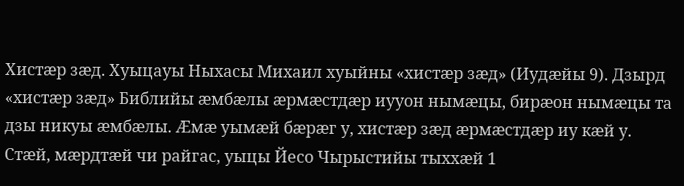Хистӕр зӕд. Хуыцауы Ныхасы Михаил хуыйны «хистӕр зӕд» (Иудӕйы 9). Дзырд «хистӕр зӕд» Библийы ӕмбӕлы ӕрмӕстдӕр иууон нымӕцы, бирӕон нымӕцы та дзы никуы ӕмбӕлы. Ӕмӕ уымӕй бӕрӕг у, хистӕр зӕд ӕрмӕстдӕр иу кӕй у. Стӕй, мӕрдтӕй чи райгас, уыцы Йесо Чырыстийы тыххӕй 1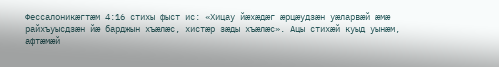Фессалоникӕгтӕм 4:16 стихы фыст ис: «Хицау йӕхӕдӕг ӕрцӕудзӕн уӕларвӕй ӕмӕ райхъуысдзӕн йӕ барджын хъӕлӕс, хистӕр зӕды хъӕлӕс». Ацы стихӕй куыд уынӕм, афтӕмӕй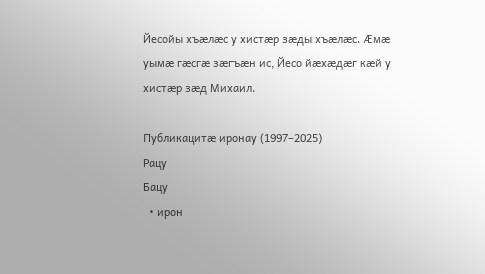Йесойы хъӕлӕс у хистӕр зӕды хъӕлӕс. Ӕмӕ уымӕ гӕсгӕ зӕгъӕн ис, Йесо йӕхӕдӕг кӕй у хистӕр зӕд Михаил.

Публикацитӕ иронау (1997–2025)
Рацу
Бацу
  • ирон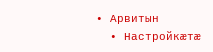• Арвитын
  • Настройкӕтӕ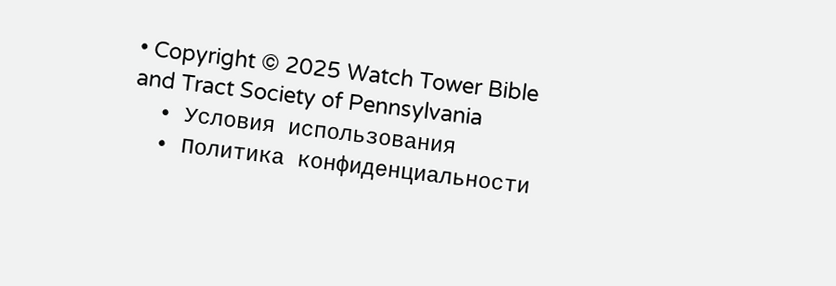• Copyright © 2025 Watch Tower Bible and Tract Society of Pennsylvania
  • Условия использования
  • Политика конфиденциальности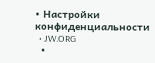• Настройки конфиденциальности
  • JW.ORG
  •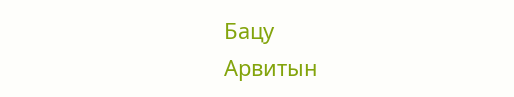Бацу
Арвитын